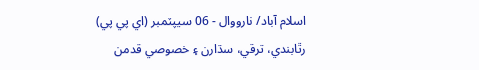اسلام آباد/ نارووال - 06 سيپٽمبر (اي پي پي) رٿابندي، ترقي، سڌارن ۽ خصوصي قدمن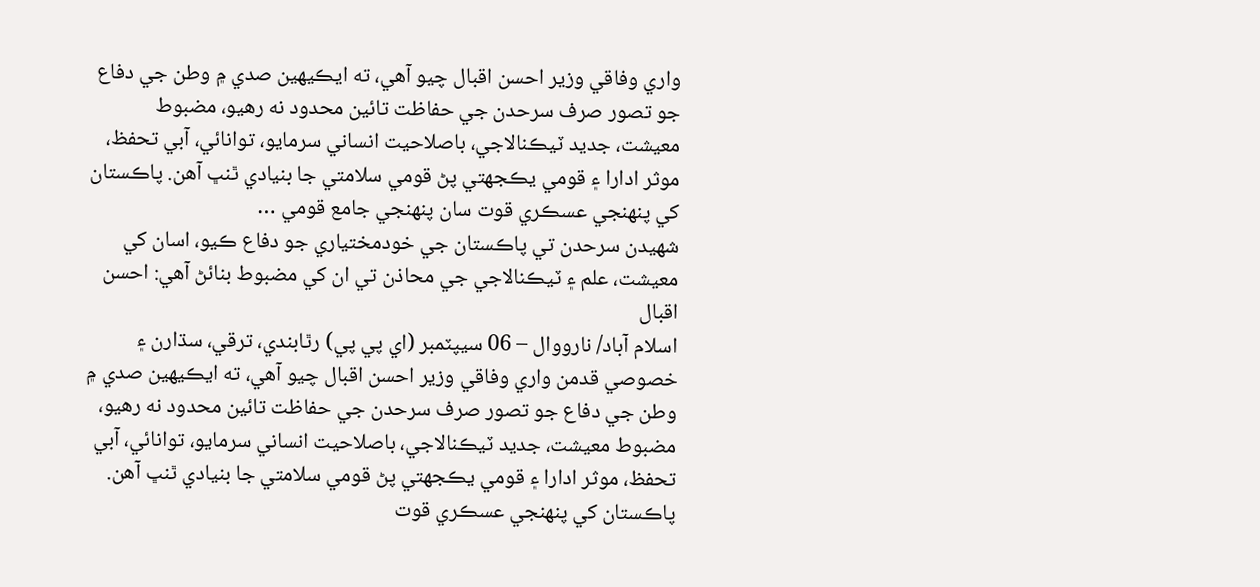واري وفاقي وزير احسن اقبال چيو آهي، ته ايڪيهين صدي ۾ وطن جي دفاع جو تصور صرف سرحدن جي حفاظت تائين محدود نه رهيو، مضبوط معيشت، جديد ٽيڪنالاجي، باصلاحيت انساني سرمايو، توانائي، آبي تحفظ، موثر ادارا ۽ قومي يڪجهتي پڻ قومي سلامتي جا بنيادي ٿنڀ آهن. پاڪستان کي پنهنجي عسڪري قوت سان پنهنجي جامع قومي …
شهيدن سرحدن تي پاڪستان جي خودمختياري جو دفاع ڪيو، اسان کي معيشت، علم ۽ ٽيڪنالاجي جي محاذن تي ان کي مضبوط بنائڻ آهي: احسن اقبال
اسلام آباد/ نارووال – 06 سيپٽمبر (اي پي پي) رٿابندي، ترقي، سڌارن ۽ خصوصي قدمن واري وفاقي وزير احسن اقبال چيو آهي، ته ايڪيهين صدي ۾ وطن جي دفاع جو تصور صرف سرحدن جي حفاظت تائين محدود نه رهيو، مضبوط معيشت، جديد ٽيڪنالاجي، باصلاحيت انساني سرمايو، توانائي، آبي تحفظ، موثر ادارا ۽ قومي يڪجهتي پڻ قومي سلامتي جا بنيادي ٿنڀ آهن. پاڪستان کي پنهنجي عسڪري قوت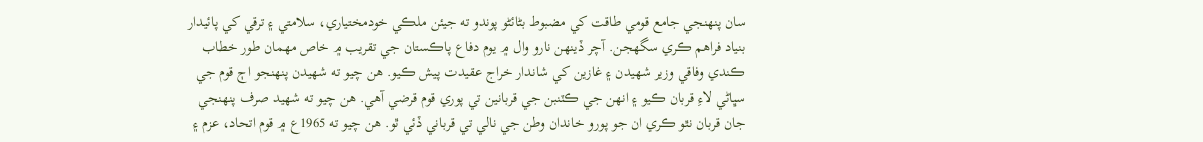سان پنهنجي جامع قومي طاقت کي مضبوط بڻائڻو پوندو ته جيئن ملڪي خودمختياري، سلامتي ۽ ترقي کي پائيدار بنياد فراهم ڪري سگهجن. آچر ڏينهن نارو وال ۾ يوم دفاع پاڪستان جي تقريب ۾ خاص مهمان طور خطاب ڪندي وفاقي وزير شهيدن ۽ غازين کي شاندار خراج عقيدت پيش ڪيو. هن چيو ته شهيدن پنهنجو اڄ قوم جي سڀاڻي لاءِ قربان ڪيو ۽ انهن جي ڪٽنبن جي قربانين تي پوري قوم قرضي آهي. هن چيو ته شهيد صرف پنهنجي جان قربان نٿو ڪري ان جو پورو خاندان وطن جي نالي تي قرباني ڏئي ٿو. هن چيو ته 1965ع ۾ قوم اتحاد، عزم ۽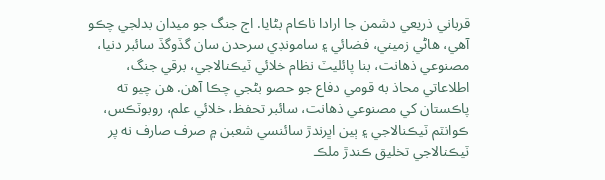قرباني ذريعي دشمن جا ارادا ناڪام بڻايا. اڄ جنگ جو ميدان بدلجي چڪو آهي، هاڻي زميني، فضائي ۽ سامونڊي سرحدن سان گڏوگڏ سائبر دنيا، مصنوعي ذهانت، بنا پائليٽ نظام خلائي ٽيڪنالاجي، برقي جنگ، اطلاعاتي محاذ به قومي دفاع جو حصو بڻجي چڪا آهن. هن چيو ته پاڪستان کي مصنوعي ذهانت، سائبر تحفظ، خلائي علم، روبوٽڪس، ڪوانٽم ٽيڪنالاجي ۽ ٻين اڀرندڙ سائنسي شعبن ۾ صرف صارف نه پر ٽيڪنالاجي تخليق ڪندڙ ملڪ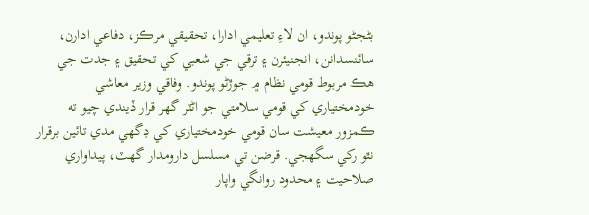بڻجڻو پوندو، ان لاءِ تعليمي ادارا، تحقيقي مرڪز، دفاعي ادارن، سائنسدانن، انجنيئرن ۽ ترقي جي شعبي کي تحقيق ۽ جدت جي هڪ مربوط قومي نظام ۾ جوڙڻو پوندو. وفاقي وزير معاشي خودمختياري کي قومي سلامتي جو اڻٽر گهر قرار ڏيندي چيو ته ڪمزور معيشت سان قومي خودمختياري کي ڊگهي مدي تائين برقرار نٿو رکي سگهجي. قرضن تي مسلسل دارومدار گهٽ، پيداواري صلاحيت ۽ محدود روانگي واپار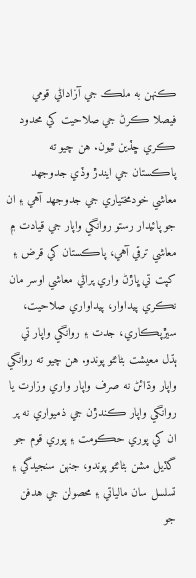ڪنهن به ملڪ جي آزاداڻي قومي فيصلا ڪرڻ جي صلاحيت کي محدود ڪري ڇڏين ٿيون. هن چيو ته پاڪستان جي ايندڙ وڏي جدوجهد معاشي خودمختياري جي جدوجهد آهي ۽ ان جو پائيدار رستو روانگي واپار جي قيادت ۾ معاشي ترقي آهي، پاڪستان کي قرض ۽ کپت تي ڀاڙڻ واري پراڻي معاشي اوسر مان نڪري پيداوار، پيداواري صلاحيت، سيڙپڪاري، جدت ۽ روانگي واپار تي ٻڌل معيشت بڻائڻو پوندو. هن چيو ته روانگي واپار وڌائڻ نه صرف واپار واري وزارت يا روانگي واپار ڪندڙن جي ذميواري نه پر ان کي پوري حڪومت ۽ پوري قوم جو گڏيل مشن بڻائڻو پوندو، جنهن سنجيدگي ۽ تسلسل سان مالياتي ۽ محصولن جي هدفن جو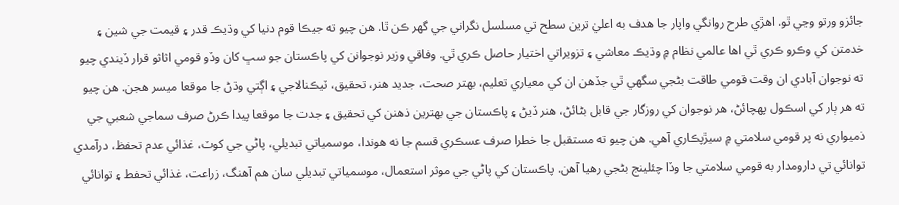جائزو ورتو وڃي ٿو. اهڙي طرح روانگي واپار جا هدف به اعليٰ ترين سطح تي مسلسل نگراني جي گهر ڪن ٿا. هن چيو ته جيڪا قوم دنيا کي وڌيڪ قدر ۽ قيمت جي شين ۽ خدمتن کي وڪرو ڪري ٿي اها عالمي نظام ۾ وڌيڪ معاشي ۽ تزويراتي اختيار حاصل ڪري ٿي. وفاقي وزير نوجوانن کي پاڪستان جو سڀ کان وڏو قومي اثاثو قرار ڏيندي چيو ته نوجوان آبادي ان وقت قومي طاقت بڻجي سگهي ٿي جڏهن ان کي معياري تعليم، بهتر صحت، جديد هنر، تحقيق، ٽيڪنالاجي ۽ اڳتي وڌڻ جا موقعا ميسر هجن. هن چيو ته هر ٻار کي اسڪول پهچائڻ، هر نوجوان کي روزگار جي قابل بڻائڻ، هنر ڏيڻ ۽ پاڪستان جي بهترين ذهنن کي تحقيق ۽ جدت جا موقعا پيدا ڪرڻ صرف سماجي شعبي جي ذميواري نه پر قومي سلامتي ۾ سيڙپڪاري آهي. هن چيو ته مستقبل جا خطرا صرف عسڪري قسم جا نه هوندا، موسمياتي تبديلي، پاڻي جي کوٽ، غذائي عدم تحفظ، درآمدي توانائي تي دارومدار به قومي سلامتي جا وڏا چئلينج بڻجي رهيا آهن. پاڪستان کي پاڻي جي موثر استعمال، موسمياتي تبديلي سان هم آهنگ، زراعت، غذائي تحفط ۽ توانائي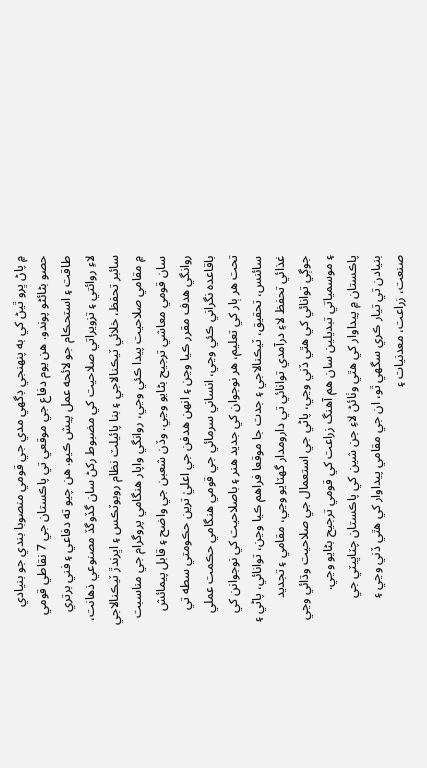۾ پاڻ ڀرو ٿيڻ کي به پنهنجي ڊگهي مدي جي قومي منصوبا بندي جو بنيادي حصو بڻائڻو پوندو. هن يوم دفاع جي موقعي تي پاڪستان جي 7 نقاطي قومي طاقت ۽ استحڪام جو لائحه عمل پيش ڪيو. هن چيو ته دفاعي ۽ فني برتري لاءِ روائتي ۽ تزويراتي صلاحيت کي مضبوط رکڻ سان گڏوگڏ مصنوعي ذهانت، سائبر تحفظ، خلائي ٽيڪنالاجي ۽ بنا پائيلٽ نظام روبوٽڪس ۽ اڀرندڙ ٽيڪنالاجي ۾ مقامي صلاحيت پيدا ڪئي وڃي، روانگي واپار هنگامي پروگرام جي مناسبت سان قومي معاشي ترجيح بڻايو وڃي. وڏن شعبن جي واضح ۽ قابل پيمائش روانگي هدف مقرر ڪيا وڃن ۽ انهن هدفن جي اعليٰ ترين حڪومتي سطه تي باقاعده نگراني ڪئي وڃي، انساني سرمائي جي قومي هنگامي حڪمت عملي تحت هر ٻار کي تعليم، هر نوجوان کي جديد هنر ۽ باصلاحيت کي نوجوانن کي سائنس، تحقيق، ٽيڪنالاجي ۽ جدت جا موقعا فراهم ڪيا وڃن، توانائي، پاڻي ۽ غذائي تحفظ لاءِ درآمدي توانائي تي دارومدار گهٽايو وڃي، مقامي ۽ تجديد جوڳي توانائي کي هٿي ڏني وڃي، پاڻي جي استعمال جي صلاحيت وڌائي وڃي ۽ موسمياتي تبديلين سان هم آهنگ زراعت کي قومي ترجيح بڻايو وڃي. پاڪستان ۾ پيداوار کي هٿي وٺائڻ لاءِ جن شين کي پاڪستان چٽاڀيٽي جي بنيادن تي تيار ڪري سگهي ٿو، ان جي مقامي پيداوار کي هٿي ڏني وڃي ۽ صنعت، زراعت، معدنيات ۽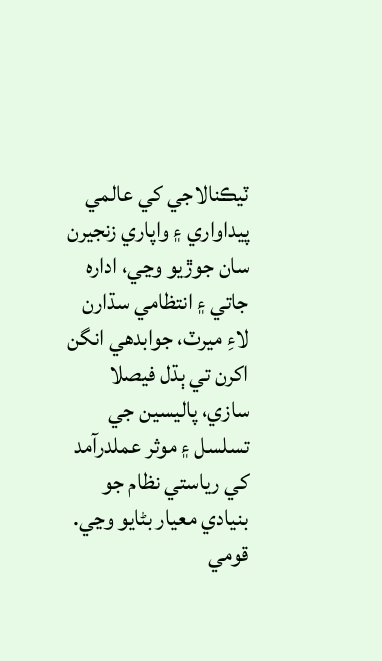ٽيڪنالاجي کي عالمي پيداواري ۽ واپاري زنجيرن سان جوڙيو وڃي، اداره جاتي ۽ انتظامي سڌارن لاءِ ميرٽ، جوابدهي انگن اکرن تي ٻڌل فيصلا سازي، پاليسين جي تسلسل ۽ موثر عملدرآمد کي رياستي نظام جو بنيادي معيار بڻايو وڃي. قومي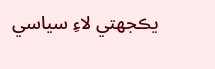يڪجهتي لاءِ سياسي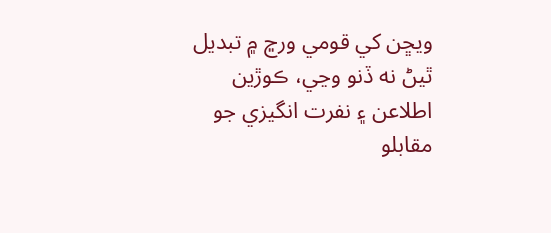ويڇن کي قومي ورڇ ۾ تبديل ٿيڻ نه ڏنو وڃي، ڪوڙين اطلاعن ۽ نفرت انگيزي جو مقابلو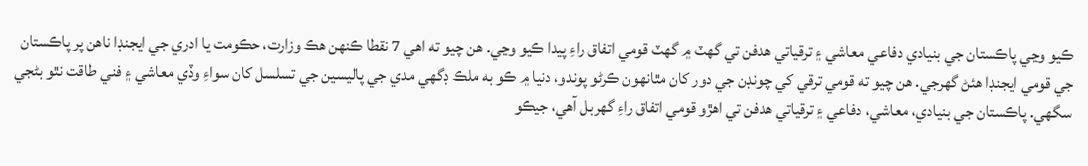ڪيو وڃي پاڪستان جي بنيادي دفاعي معاشي ۽ ترقياتي هدفن تي گهٽ ۾ گهٽ قومي اتفاق راءِ پيدا ڪيو وڃي. هن چيو ته اهي 7 نقطا ڪنهن هڪ وزارت، حڪومت يا ادري جي ايجنڊا ناهن پر پاڪستان جي قومي ايجنڊا هئڻ گهرجي. هن چيو ته قومي ترقي کي چونڊن جي دور کان مٿانهون ڪرڻو پوندو، دنيا ۾ ڪو به ملڪ ڊگهي مدي جي پاليسين جي تسلسل کان سواءِ وڏي معاشي ۽ فني طاقت نٿو بڻجي سگهي. پاڪستان جي بنيادي، معاشي، دفاعي ۽ ترقياتي هدفن تي اهڙو قومي اتفاق راءِ گهربل آهي، جيڪو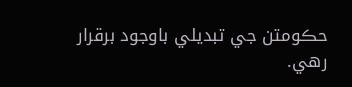حڪومتن جي تبديلي باوجود برقرار رهي.